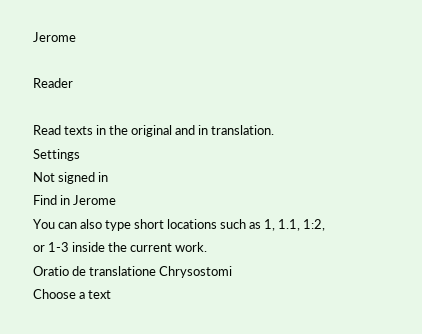Jerome

Reader

Read texts in the original and in translation.
Settings
Not signed in
Find in Jerome
You can also type short locations such as 1, 1.1, 1:2, or 1-3 inside the current work.
Oratio de translatione Chrysostomi
Choose a text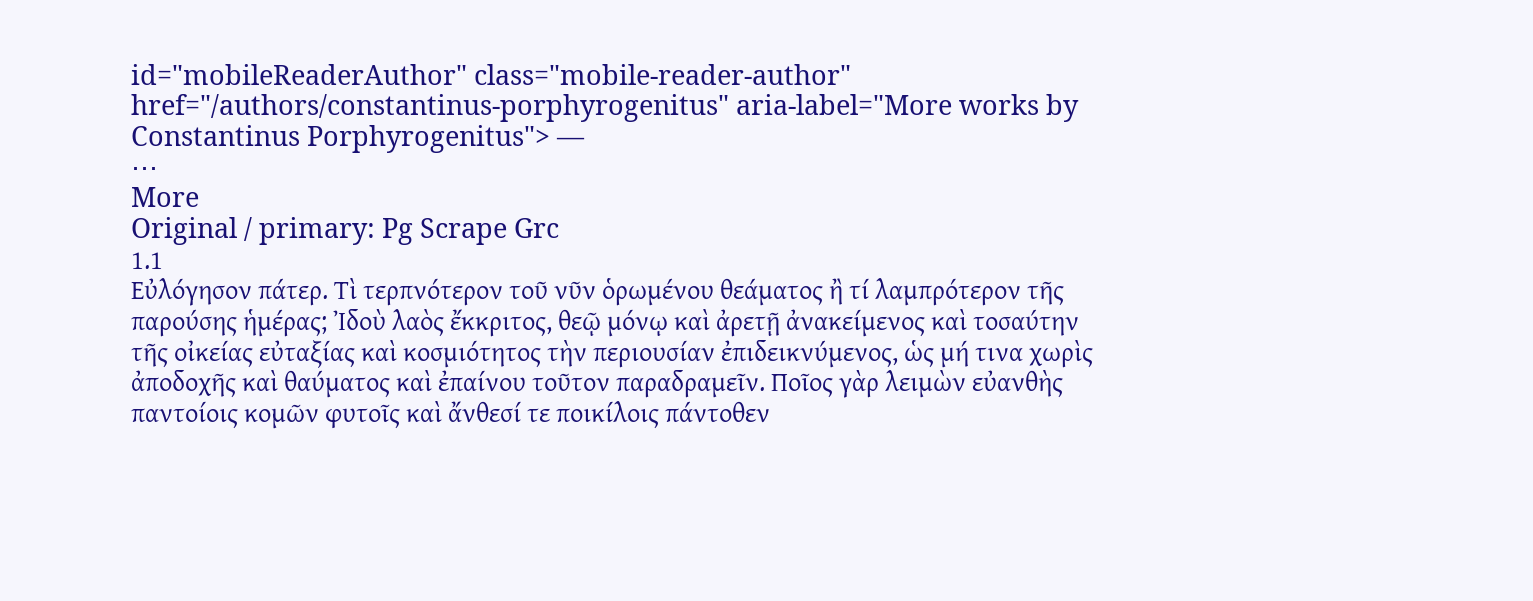id="mobileReaderAuthor" class="mobile-reader-author" href="/authors/constantinus-porphyrogenitus" aria-label="More works by Constantinus Porphyrogenitus"> —
⋯
More
Original / primary: Pg Scrape Grc
1.1
Εὐλόγησον πάτερ. Τὶ τερπνότερον τοῦ νῦν ὁρωμένου θεάματος ἢ τί λαμπρότερον τῆς παρούσης ἡμέρας; Ἰδοὺ λαὸς ἔκκριτος, θεῷ μόνῳ καὶ ἀρετῇ ἀνακείμενος καὶ τοσαύτην τῆς οἰκείας εὐταξίας καὶ κοσμιότητος τὴν περιουσίαν ἐπιδεικνύμενος, ὡς μή τινα χωρὶς ἀποδοχῆς καὶ θαύματος καὶ ἐπαίνου τοῦτον παραδραμεῖν. Ποῖος γὰρ λειμὼν εὐανθὴς παντοίοις κομῶν φυτοῖς καὶ ἄνθεσί τε ποικίλοις πάντοθεν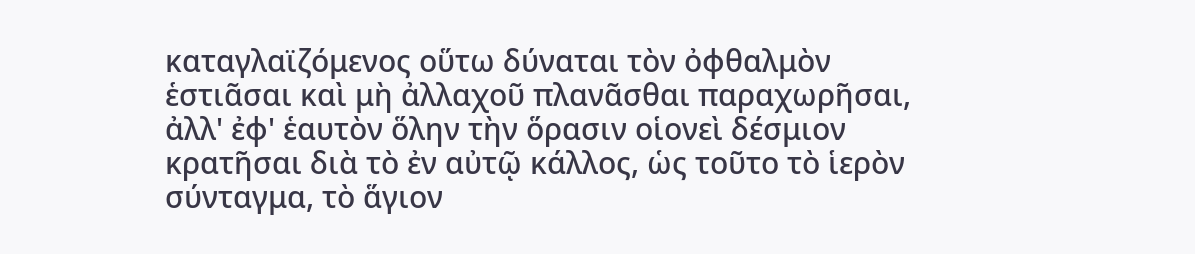καταγλαϊζόμενος οὕτω δύναται τὸν ὀφθαλμὸν ἑστιᾶσαι καὶ μὴ ἀλλαχοῦ πλανᾶσθαι παραχωρῆσαι, ἀλλ' ἐφ' ἑαυτὸν ὅλην τὴν ὅρασιν οἱονεὶ δέσμιον κρατῆσαι διὰ τὸ ἐν αὐτῷ κάλλος, ὡς τοῦτο τὸ ἱερὸν σύνταγμα, τὸ ἅγιον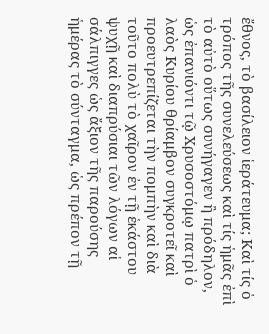ἔθνος, τὸ βασίλειον ἱεράτευμα; Καὶ τίς ὁ τρόπος τῆς συνελεύσεως καὶ τίς ἡμᾶς ἐπὶ τὸ αὐτὸ οὕτως συνήγαγεν ἢ πρόδηλον, ὡς ἐπανιόντι τῷ Χρυσοστόμῳ πατρὶ ὁ λαὸς Κυρίου θρίαμβον συγκροτεῖ καὶ προευτρεπίζεται τὴν πομπὴν καὶ διὰ τοῦτο πολὺ τὸ χαῖρον ἐν τῇ ἑκάστου ψυχῇ καὶ διαπρύσιαι τῶν λόγων αἱ σάλπιγγες ὡς ἄξιον τῆς παρούσης ἡμέρας τὸ σύνταγμα, ὡς πρέπον τῇ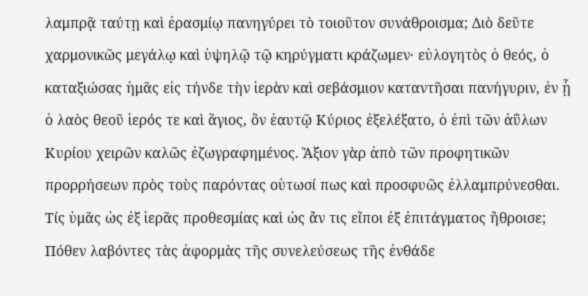λαμπρᾷ ταύτῃ καὶ ἐρασμίῳ πανηγύρει τὸ τοιοῦτον συνάθροισμα; Διὸ δεῦτε χαρμονικῶς μεγάλῳ καὶ ὑψηλῷ τῷ κηρύγματι κράζωμεν· εὐλογητὸς ὁ θεός, ὁ καταξιώσας ἡμᾶς εἰς τήνδε τὴν ἱερὰν καὶ σεβάσμιον καταντῆσαι πανήγυριν, ἐν ᾗ ὁ λαὸς θεοῦ ἱερός τε καὶ ἅγιος, ὃν ἑαυτῷ Κύριος ἐξελέξατο, ὁ ἐπὶ τῶν ἀΰλων Κυρίου χειρῶν καλῶς ἐζωγραφημένος. Ἄξιον γὰρ ἀπὸ τῶν προφητικῶν προρρήσεων πρὸς τοὺς παρόντας οὑτωσί πως καὶ προσφυῶς ἐλλαμπρύνεσθαι. Τίς ὑμᾶς ὡς ἐξ ἱερᾶς προθεσμίας καὶ ὡς ἄν τις εἴποι ἐξ ἐπιτάγματος ἤθροισε; Πόθεν λαβόντες τὰς ἀφορμὰς τῆς συνελεύσεως τῆς ἐνθάδε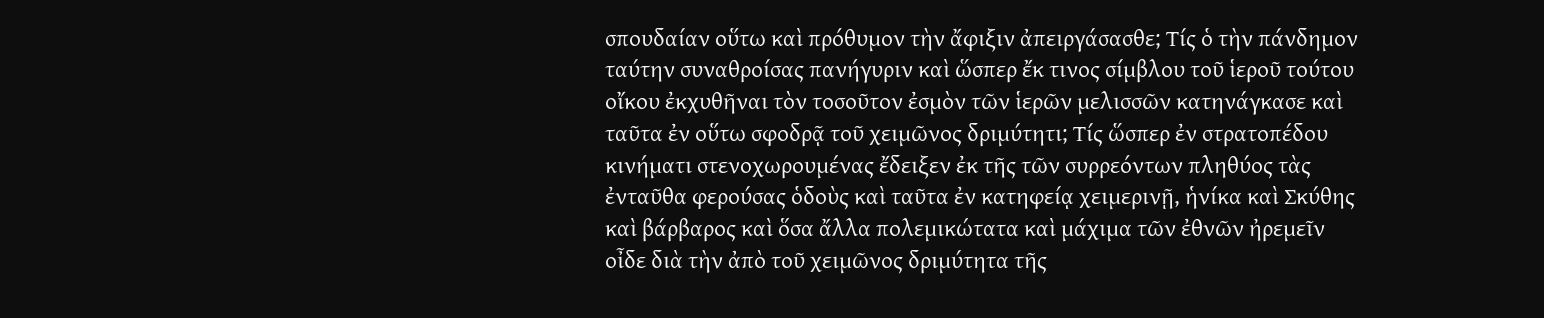σπουδαίαν οὕτω καὶ πρόθυμον τὴν ἄφιξιν ἀπειργάσασθε; Τίς ὁ τὴν πάνδημον ταύτην συναθροίσας πανήγυριν καὶ ὥσπερ ἔκ τινος σίμβλου τοῦ ἱεροῦ τούτου οἴκου ἐκχυθῆναι τὸν τοσοῦτον ἐσμὸν τῶν ἱερῶν μελισσῶν κατηνάγκασε καὶ ταῦτα ἐν οὕτω σφοδρᾷ τοῦ χειμῶνος δριμύτητι; Τίς ὥσπερ ἐν στρατοπέδου κινήματι στενοχωρουμένας ἔδειξεν ἐκ τῆς τῶν συρρεόντων πληθύος τὰς ἐνταῦθα φερούσας ὁδοὺς καὶ ταῦτα ἐν κατηφείᾳ χειμερινῇ, ἡνίκα καὶ Σκύθης καὶ βάρβαρος καὶ ὅσα ἄλλα πολεμικώτατα καὶ μάχιμα τῶν ἐθνῶν ἠρεμεῖν οἶδε διὰ τὴν ἀπὸ τοῦ χειμῶνος δριμύτητα τῆς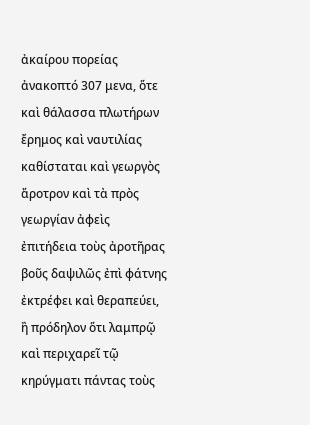ἀκαίρου πορείας ἀνακοπτό 307 μενα, ὅτε καὶ θάλασσα πλωτήρων ἔρημος καὶ ναυτιλίας καθίσταται καὶ γεωργὸς ἄροτρον καὶ τὰ πρὸς γεωργίαν ἀφεὶς ἐπιτήδεια τοὺς ἀροτῆρας βοῦς δαψιλῶς ἐπὶ φάτνης ἐκτρέφει καὶ θεραπεύει, ἢ πρόδηλον ὅτι λαμπρῷ καὶ περιχαρεῖ τῷ κηρύγματι πάντας τοὺς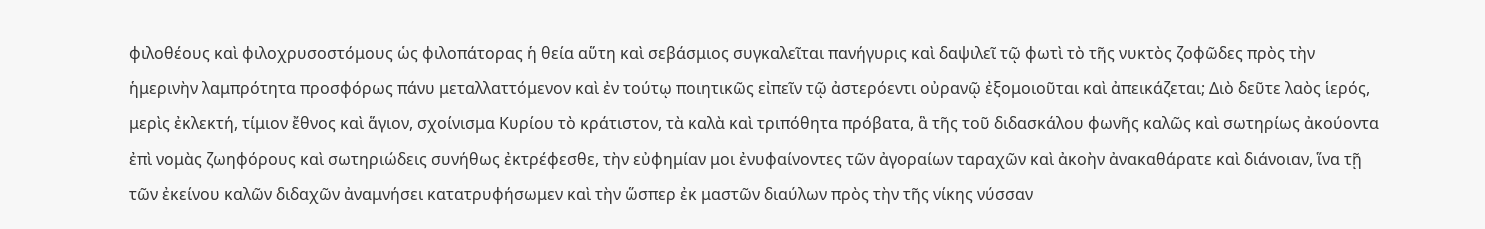φιλοθέους καὶ φιλοχρυσοστόμους ὡς φιλοπάτορας ἡ θεία αὕτη καὶ σεβάσμιος συγκαλεῖται πανήγυρις καὶ δαψιλεῖ τῷ φωτὶ τὸ τῆς νυκτὸς ζοφῶδες πρὸς τὴν ἡμερινὴν λαμπρότητα προσφόρως πάνυ μεταλλαττόμενον καὶ ἐν τούτῳ ποιητικῶς εἰπεῖν τῷ ἀστερόεντι οὐρανῷ ἐξομοιοῦται καὶ ἀπεικάζεται; Διὸ δεῦτε λαὸς ἱερός, μερὶς ἐκλεκτή, τίμιον ἔθνος καὶ ἅγιον, σχοίνισμα Κυρίου τὸ κράτιστον, τὰ καλὰ καὶ τριπόθητα πρόβατα, ἃ τῆς τοῦ διδασκάλου φωνῆς καλῶς καὶ σωτηρίως ἀκούοντα ἐπὶ νομὰς ζωηφόρους καὶ σωτηριώδεις συνήθως ἐκτρέφεσθε, τὴν εὐφημίαν μοι ἐνυφαίνοντες τῶν ἀγοραίων ταραχῶν καὶ ἀκοὴν ἀνακαθάρατε καὶ διάνοιαν, ἵνα τῇ τῶν ἐκείνου καλῶν διδαχῶν ἀναμνήσει κατατρυφήσωμεν καὶ τὴν ὥσπερ ἐκ μαστῶν διαύλων πρὸς τὴν τῆς νίκης νύσσαν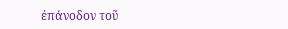ἐπάνοδον τοῦ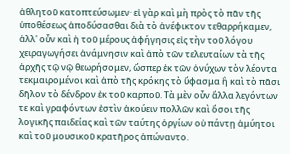ἀθλητοῦ κατοπτεύσωμεν· εἰ γὰρ καὶ μὴ πρὸς τὸ πᾶν τῆς ὑποθέσεως ἀποδύσασθαι διὰ τὸ ἀνέφικτον τεθαρρήκαμεν, ἀλλ' οὖν καὶ ἡ τοῦ μέρους ἀφήγησις εἰς τὴν τοῦ λόγου χειραγωγήσει ἀνάμνησιν καὶ ἀπὸ τῶν τελευταίων τὰ τῆς ἀρχῆς τῷ νῷ θεωρήσομεν, ὥσπερ ἐκ τῶν ὀνύχων τὸν λέοντα τεκμαιρομένοι καὶ ἀπὸ τῆς κρόκης τὸ ὕφασμα ἢ καὶ τὸ πᾶσι δῆλον τὸ δένδρον ἐκ τοῦ καρποῦ. Τὰ μὲν οὖν ἄλλα λεγόντων τε καὶ γραφόντων ἐστὶν ἀκούειν πολλῶν καὶ ὅσοι τῆς λογικῆς παιδείας καὶ τῶν ταύτης ὀργίων οὐ πάντῃ ἀμύητοι καὶ τοῦ μουσικοῦ κρατῆρος ἀπώναντο.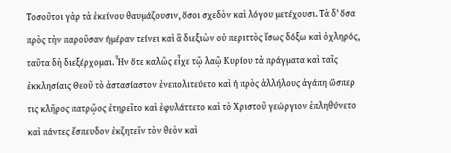Τοσοῦτοι γὰρ τὰ ἐκείνου θαυμάζουσιν, ὅσοι σχεδὸν καὶ λόγου μετέχουσι. Τὰ δ' ὅσα πρὸς τὴν παροῦσαν ἡμέραν τείνει καὶ ἃ διεξιὼν οὐ περιττὸς ἴσως δόξω καὶ ὀχληρός, ταῦτα δὴ διεξέρχομαι. Ἦν ὅτε καλῶς εἶχε τῷ λαῷ Κυρίου τὰ πράγματα καὶ ταῖς ἐκκλησίαις Θεοῦ τὸ ἀστασίαστον ἐνεπολιτεύετο καὶ ἡ πρὸς ἀλλήλους ἀγάπη ὥσπερ τις κλῆρος πατρῷος ἐτηρεῖτο καὶ ἐφυλάττετο καὶ τὸ Χριστοῦ γεώργιον ἐπληθύνετο καὶ πάντες ἔσπευδον ἐκζητεῖν τὸν θεὸν καὶ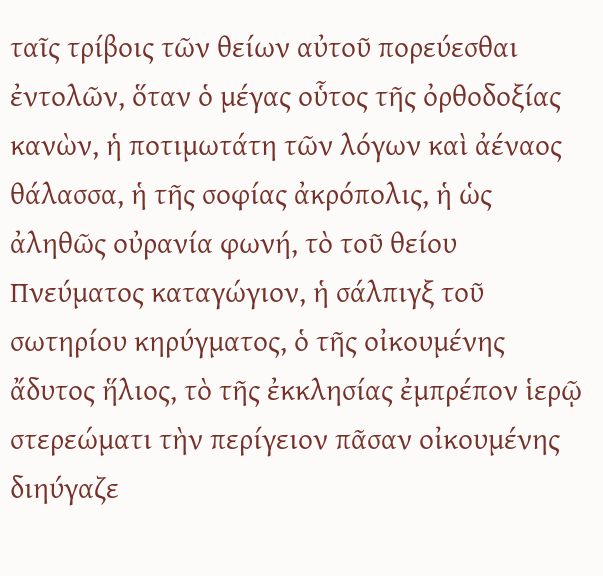ταῖς τρίβοις τῶν θείων αὐτοῦ πορεύεσθαι ἐντολῶν, ὅταν ὁ μέγας οὗτος τῆς ὀρθοδοξίας κανὼν, ἡ ποτιμωτάτη τῶν λόγων καὶ ἀέναος θάλασσα, ἡ τῆς σοφίας ἀκρόπολις, ἡ ὡς ἀληθῶς οὐρανία φωνή, τὸ τοῦ θείου Πνεύματος καταγώγιον, ἡ σάλπιγξ τοῦ σωτηρίου κηρύγματος, ὁ τῆς οἰκουμένης ἄδυτος ἥλιος, τὸ τῆς ἐκκλησίας ἐμπρέπον ἱερῷ στερεώματι τὴν περίγειον πᾶσαν οἰκουμένης διηύγαζε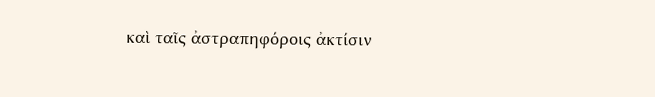καὶ ταῖς ἀστραπηφόροις ἀκτίσιν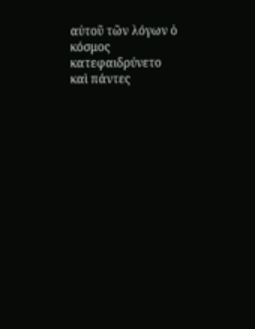αὐτοῦ τῶν λόγων ὁ κόσμος κατεφαιδρύνετο καὶ πάντες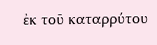ἐκ τοῦ καταρρύτου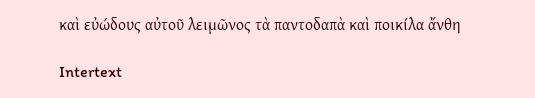καὶ εὐώδους αὐτοῦ λειμῶνος τὰ παντοδαπὰ καὶ ποικίλα ἄνθη

Intertext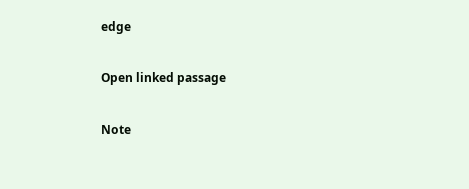edge

Open linked passage

Note